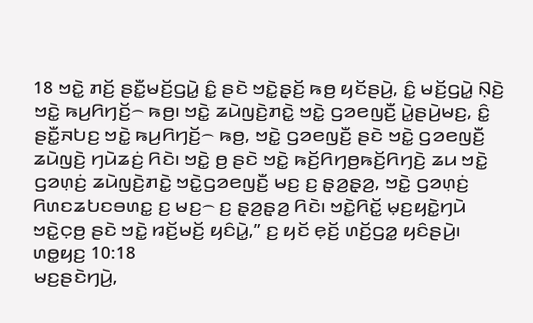18 ꤠꤢꤧ꤭ ꤊꤢꤩ꤬ ꤔꤢꤪ꤭ꤗꤢꤩ꤬ꤞꤣꤧ꤭ ꤢꤨ꤭ ꤔꤢꤧ ꤠꤢꤧ꤭ꤔ꤫ꤢꤩ꤬ ꤒꤥ꤬ ꤟꤢꤩꤔꤣꤧ꤬, ꤢꤨ꤭ ꤗꤢꤩ꤬ꤞꤣꤧ꤭ ꤡ꤫ꤢꤧ꤬ ꤠꤢꤧ꤭ ꤒꤣ꤬ꤖꤚꤢꤩ꤬꤮ ꤒꤥ꤬꤯ ꤠꤢꤧ꤭ ꤘꤣꤧꤜꤢꤧ꤬ꤊꤢꤧ꤭ ꤠꤢꤧ꤭ ꤞꤤꤕꤜꤢꤪ꤬ ꤣꤧ꤭ꤔꤣꤧ꤬ꤗꤢ꤬, ꤢꤨ꤭ ꤔꤢꤪ꤭ꤏꤝꤢ꤬ ꤠꤢꤧ꤭ ꤒꤣ꤬ꤖꤚꤢꤩ꤬꤮ ꤒꤥ꤬, ꤠꤢꤧ꤭ ꤞꤤꤕꤜꤢꤪ꤬ ꤔꤢꤧ ꤠꤢꤧ꤭ ꤞꤤꤕꤜꤢꤪ꤬ ꤘꤣꤧꤜꤢꤧ꤬ ꤚꤣꤧꤘꤢꤦ꤬ ꤖꤢꤧ꤯ ꤠꤢꤧ꤭ ꤥ꤬ ꤔꤢꤧ ꤠꤢꤧ꤭ ꤒꤢꤩ꤬ꤖꤚꤥ꤬ꤒꤢꤩ꤬ꤖꤚꤢꤧ꤬ ꤘꤣ ꤠꤢꤧ꤭ ꤞꤤꤛ꤫ꤢꤦ꤬ ꤘꤣꤧꤜꤢꤧ꤬ꤊꤢꤧ꤭ ꤠꤢꤧ꤭ꤞꤤꤕꤜꤢꤪ꤬ ꤗꤢ꤬ ꤢ꤬ ꤔ꤫ꤤ꤬ꤔ꤫ꤤ꤬, ꤠꤢꤧ꤭ ꤞꤤꤛ꤫ꤢꤦ꤬ ꤖꤛꤢꤘꤝꤢꤋꤛꤢ꤭ ꤢ꤬ ꤗꤢ꤬꤮ ꤢ꤬ ꤔ꤫ꤤ꤬ꤔ꤫ꤤ꤬ ꤖꤢꤧ꤯ ꤠꤢꤧ꤭ꤖꤢꤩ꤭ ꤗ꤫ꤢ꤬ꤟꤢꤧ꤭ꤚꤣꤧ ꤠꤢꤧ꤭ꤍ꤫ꤥ꤬ ꤔꤢꤧ ꤠꤢꤧ꤭ ꤙꤢꤩ꤬ꤗꤢꤩ꤬ ꤟꤢꤨꤣꤧ꤭,” ꤢ꤬ ꤟꤢꤩ ꤕ꤫ꤢꤩ꤬ ꤛꤢꤩ꤬ꤞꤤ꤭ ꤟꤢꤨꤔꤣꤧ꤬꤯
ꤛꤥ꤭ꤟꤢ꤬ 10:18
ꤗꤢ꤬ꤔꤢꤧꤚꤣꤧ꤬,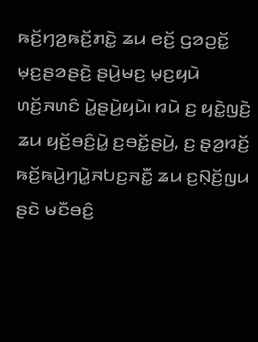ꤒꤢꤩ꤬ꤚꤤ꤬ꤒꤢꤩ꤬ꤊꤢꤧ꤭ ꤘꤣ ꤕꤢꤩ꤬ ꤞꤤꤑꤢꤩ꤭ ꤗ꤫ꤢ꤬ꤔꤤꤔꤢꤧ꤬ ꤔꤣꤧ꤬ꤗꤢ꤬ ꤗ꤫ꤢ꤬ꤟꤣꤧ ꤛꤢꤩ꤬ꤏꤛꤢꤨ ꤣꤧ꤭ꤔꤣꤧ꤬ꤟꤣꤧ꤯ ꤙꤣꤧ ꤢ꤬ ꤟꤢꤧ꤭ꤜꤢꤧ꤬ ꤘꤣ ꤟꤢꤩ꤬ꤋꤢꤨ꤬ꤣꤧ꤭ ꤢ꤬ꤋꤢꤩ꤭ꤔꤣꤧ꤬, ꤢ꤬ ꤔ꤫ꤤ꤬ꤙꤢꤩ꤬ ꤒꤢꤩ꤬ꤒꤣꤧ꤬ꤚꤣꤧ꤭ꤏꤝꤢ꤬ꤏꤢꤪ꤭ ꤘꤣ ꤢ꤬ꤡ꤫ꤢꤩ꤬ꤜꤣ ꤔꤢꤧ ꤗꤢꤪꤋꤢꤨ꤬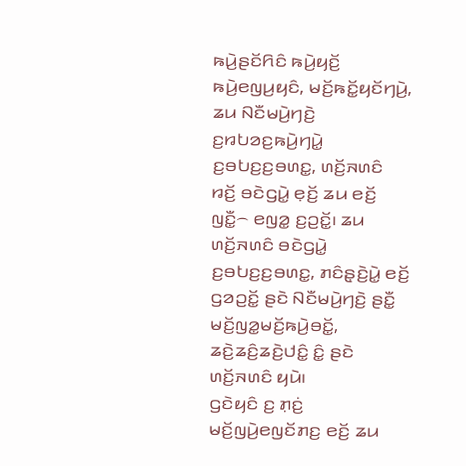ꤒꤣꤧ꤬ꤔꤢꤩꤖꤢꤨ ꤒꤣꤧ꤬ꤟꤢꤩ꤬ ꤒꤣꤧ꤬ꤕꤜꤣ꤬ꤟꤢꤨ, ꤗꤢꤩ꤬ꤒꤢꤩ꤭ꤟꤢꤩꤚꤣꤧ꤬, ꤘꤣ ꤡꤢꤪꤗꤣꤧ꤬ꤚꤢꤧ꤬ ꤢ꤬ꤙꤝꤤꤢ꤬ꤒꤣꤧ꤬ꤚꤣꤧ꤭ ꤢ꤬ꤋꤝꤢ꤬ꤢ꤬ꤋꤛꤢ꤭, ꤛꤢꤩ꤬ꤏꤛꤢꤨ ꤙꤢꤩ꤬ ꤋꤢꤧꤞꤣꤧ꤭ ꤕ꤫ꤢꤩ꤬ ꤘꤣ ꤕꤢꤩ꤬ ꤜꤢꤪ꤭꤮ ꤕꤜꤤ꤭ ꤢ꤬ꤑꤢꤩ꤭꤯ ꤘꤣ ꤛꤢꤩ꤬ꤏꤛꤢꤨ ꤋꤢꤧꤞꤣꤧ꤭ ꤢ꤬ꤋꤝꤢ꤬ꤢ꤬ꤋꤛꤢ꤭, ꤊꤢꤨꤔ꤫ꤢꤧ꤬ꤣꤧ꤭ ꤕꤢꤩ꤬ ꤞꤤꤑꤢꤩ꤭ ꤔꤢꤧ ꤡꤢꤪꤗꤣꤧ꤬ꤚꤢꤧ꤬ ꤔꤢꤪ꤭ ꤗꤢꤩ꤬ꤜꤤ꤭ꤗꤢꤩ꤬ꤒꤣꤧ꤬ꤋꤢꤩ꤭, ꤘꤢꤧ꤬ꤘꤢꤨ꤬ꤘꤢꤧ꤬ꤓꤢꤨ꤭ ꤢꤨ꤭ ꤔꤢꤧ ꤛꤢꤩ꤬ꤏꤛꤢꤨ ꤟꤣꤧ꤯
ꤞꤢꤧꤟꤢꤨ ꤢ꤬ ꤊ꤫ꤢꤦ꤬ ꤗꤢꤩ꤬ꤜꤣꤧ꤬ꤕꤜꤢꤩꤊꤢ꤬ ꤕꤢꤩ꤬ ꤘꤣ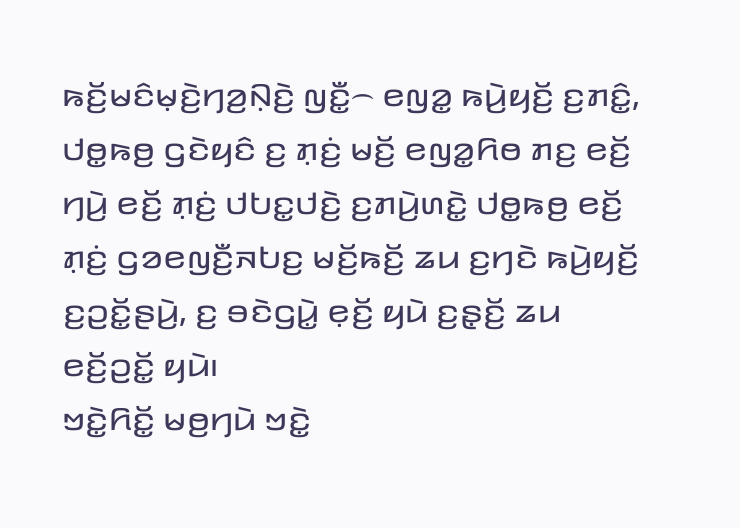ꤒꤢꤩ꤬ꤗꤢꤨꤗ꤫ꤢꤧ꤬ꤚꤤ꤬ꤡ꤫ꤢꤧ꤬ ꤜꤢꤪ꤭꤮ ꤕꤜꤤ꤭ ꤒꤣꤧ꤬ꤟꤢꤩ꤬ ꤢ꤬ꤊꤢꤨ꤭, ꤓꤥ꤭ꤒꤥ꤬ ꤞꤢꤧꤟꤢꤨ ꤢ꤬ ꤊ꤫ꤢꤦ꤬ ꤗꤢꤩ꤬ ꤕꤜꤤ꤭ꤖꤥ ꤊꤢ꤬ ꤕꤢꤩ꤬ ꤚꤣꤧ꤬ ꤕꤢꤩ꤬ ꤊ꤫ꤢꤦ꤬ ꤓꤝꤢ꤭ꤓꤢꤧ꤬ ꤢ꤬ꤊꤣꤧ꤬ꤛꤢꤧ꤭ ꤓꤥ꤭ꤒꤥ꤬ ꤕꤢꤩ꤬ ꤊ꤫ꤢꤦ꤬ ꤞꤤꤕꤜꤢꤪ꤬ꤏꤝꤢ꤬ ꤗꤢꤩ꤬ꤒꤢꤩ꤬ ꤘꤣ ꤢ꤬ꤚꤢꤧ ꤒꤣꤧ꤬ꤟꤢꤩ꤬ ꤢ꤬ꤑꤢꤩ꤭ꤔꤣꤧ꤬, ꤢ꤬ ꤋꤢꤧꤞꤣꤧ꤭ ꤕ꤫ꤢꤩ꤬ ꤟꤣꤧ ꤢ꤬ꤔ꤫ꤢꤩ꤬ ꤘꤣ ꤕꤢꤩ꤬ꤑꤢꤩ꤭ ꤟꤣꤧ꤯
ꤠꤢꤧ꤭ꤖꤢꤩ꤭ ꤗꤥ꤬ꤚꤣꤧ ꤠꤢꤧ꤭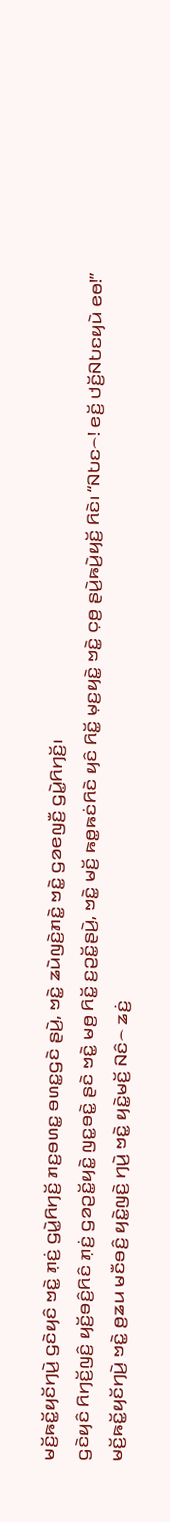ꤗꤢꤩ꤬ꤒꤢꤩ꤭ꤟꤢꤩꤚꤣꤧ꤬ ꤞꤢꤧꤟꤢꤨ ꤠꤢꤧ꤭ ꤊ꤫ꤢꤦ꤬ ꤞꤣꤧ꤭ꤖꤚꤢꤩ꤬ ꤊꤢ꤬ꤋꤛꤢ꤭ ꤋꤛꤢ꤭ꤞꤢꤧ ꤔꤣꤧ꤬, ꤠꤢꤧ꤭ ꤘꤣꤧꤜꤢꤧ꤬ꤊꤢꤧ꤭ ꤠꤢꤧ꤭ ꤞꤤꤕꤜꤢꤪ꤬ ꤞꤣꤧ꤭ꤖꤚꤢꤩ꤬꤯
ꤞꤢꤧꤟꤢꤨ ꤖꤚꤢꤩ꤬ꤜꤢꤨ꤬ ꤟꤢꤩ꤬ꤋꤢꤨ꤬ꤖꤢꤨ ꤊ꤫ꤢꤦ꤬ ꤞꤤꤑꤢꤩ꤭ꤟꤢꤧ꤭ ꤜꤢ꤭ꤋꤢꤧ꤭ ꤔꤢꤧ ꤠꤢꤧ꤭ ꤗꤥ꤬ ꤖꤢꤩ꤭ ꤢ꤬ꤑꤢꤩ꤭ꤔꤣꤧ꤬, ꤠꤢꤧ꤭ ꤗꤢꤩ꤬ ꤒꤥ꤭ꤒꤢꤦꤖꤢꤧ ꤟꤢꤨ ꤖꤢꤩ꤭ ꤗ꤫ꤢ꤬ꤟꤢꤧ꤭ ꤠꤢꤧ꤭ ꤍ꤫ꤥ꤬ ꤔꤣꤧ꤬ꤒꤣꤧ꤬ꤟꤢꤩ꤬ ꤖꤢꤧ꤯ “ꤡꤝꤢ꤮! ꤕꤢꤩ꤬ ꤓꤢꤩ꤬ꤡꤝꤢꤟꤣꤧ ꤕꤥ!”
ꤗꤢꤩ꤬ꤒꤢꤩ꤭ꤟꤢꤩꤚꤣꤧ꤬ ꤠꤢꤧ꤭ ꤥ꤬ꤘꤣ ꤗꤢꤪꤋꤢꤨ꤬ ꤟꤢꤧ꤭ꤜꤢꤧ꤬ ꤚꤣꤧ꤬ ꤠꤢꤧ꤭ ꤟꤢꤧ꤭ꤗꤢꤩ꤬ ꤡꤢꤨ꤮ ꤘꤢꤦ꤬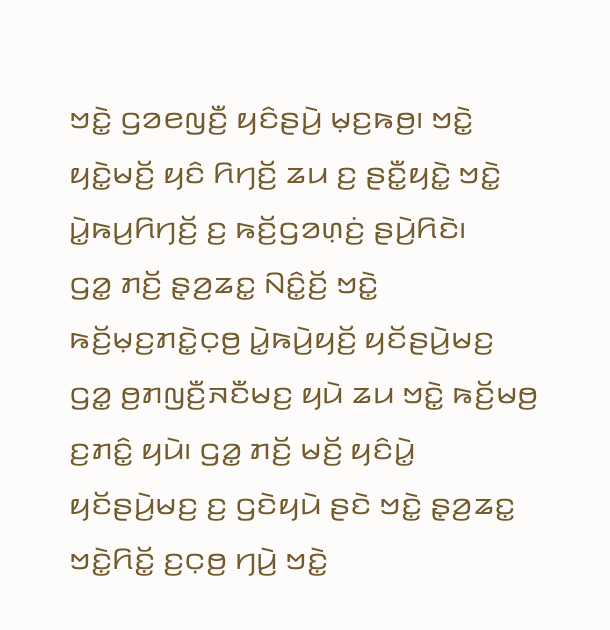ꤠꤢꤧ꤭ ꤞꤤꤕꤜꤢꤪ꤬ ꤟꤢꤨꤔꤣꤧ꤬ ꤗ꤫ꤢ꤬ꤒꤥ꤬꤯ ꤠꤢꤧ꤭ ꤟꤢꤧ꤭ꤗꤢꤩ꤬ ꤟꤢꤨ ꤖꤚꤢꤩ꤬ ꤘꤣ ꤢ꤬ ꤔꤢꤪ꤭ꤟꤢꤧ꤭ ꤠꤢꤧ꤭ ꤣꤧ꤭ꤒꤣ꤬ꤖꤚꤢꤩ꤬ ꤢ꤬ ꤒꤢꤩ꤬ꤞꤤꤛ꤫ꤢꤦ꤬ ꤔꤣꤧ꤬ꤖꤢꤧ꤯
ꤞꤤ꤭ ꤊꤢꤩ꤬ ꤔ꤫ꤤ꤬ꤘꤢ꤭ ꤡꤢꤨ꤭ꤢꤩ꤬ ꤠꤢꤧ꤭ ꤒꤢꤩ꤬ꤗ꤫ꤢ꤬ꤊꤢꤧ꤭ꤍ꤫ꤥ꤬ ꤣꤧ꤭ꤒꤣꤧ꤬ꤟꤢꤩ꤬ ꤟꤢꤩꤔꤣꤧ꤬ꤗꤢ꤬ ꤞꤤ꤭ ꤥ꤬ꤊꤜꤢꤪ꤬ꤏꤢꤪꤗꤢ꤬ ꤟꤣꤧ ꤘꤣ ꤠꤢꤧ꤭ ꤒꤢꤩ꤬ꤗꤥ꤬ ꤢ꤬ꤊꤢꤨ꤭ ꤟꤣꤧ꤯ ꤞꤤ꤭ ꤊꤢꤩ꤬ ꤗꤢꤩ꤬ ꤟꤢꤨꤣꤧ꤭ ꤟꤢꤩꤔꤣꤧ꤬ꤗꤢ꤬ ꤢ꤬ ꤞꤢꤧꤟꤣꤧ ꤔꤢꤧ ꤠꤢꤧ꤭ ꤔ꤫ꤤ꤬ꤘꤢ꤭ ꤠꤢꤧ꤭ꤖꤢꤩ꤭ ꤢ꤬ꤍ꤫ꤥ꤬ ꤚꤣꤧ꤬ ꤠꤢꤧ꤭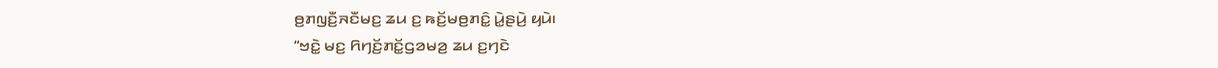ꤥ꤬ꤊꤜꤢꤪ꤬ꤏꤢꤪꤗꤢ꤬ ꤘꤣ ꤢ꤬ ꤒꤢꤩ꤬ꤗꤥ꤬ꤊꤢꤨ꤭ ꤣꤧ꤭ꤔꤣꤧ꤬ ꤟꤣꤧ꤯
“ꤠꤢꤧ꤭ ꤗꤢ꤬ ꤖꤚꤢꤩ꤬ꤊꤢꤩ꤭ꤞꤤꤗꤤ꤬ ꤘꤣ ꤢ꤬ꤚꤢꤧ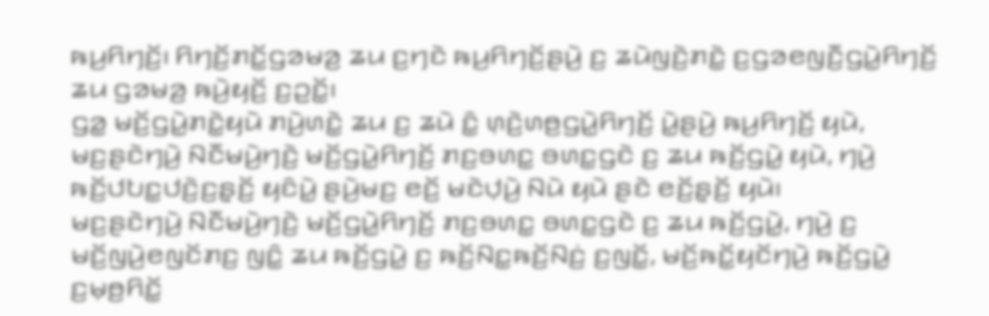ꤒꤣ꤬ꤖꤚꤢꤩ꤬꤯ ꤖꤚꤢꤩ꤬ꤊꤢꤩ꤭ꤞꤤꤗꤤ꤬ ꤘꤣ ꤢ꤬ꤚꤢꤧ ꤒꤣ꤬ꤖꤚꤢꤩ꤬ꤔꤣꤧ꤬ ꤢ꤬ ꤘꤣꤧꤜꤢꤧ꤬ꤊꤢꤧ꤭ ꤢ꤬ꤞꤤꤕꤜꤢꤪ꤬ꤞꤣꤧ꤭ꤖꤚꤢꤩ꤬ ꤘꤣ ꤞꤤꤗꤤ꤬ ꤒꤣꤧ꤬ꤟꤢꤩ꤬ ꤢ꤬ꤑꤢꤩ꤭꤯
ꤞꤤ꤭ ꤗꤢꤩ꤬ꤞꤣꤧ꤭ꤊꤢꤧ꤭ꤟꤣꤧ ꤊꤣꤧ꤬ꤛꤢꤧ꤭ ꤘꤣ ꤢ꤬ ꤘꤣꤧ ꤢꤨ꤭ ꤛ꤫ꤢꤧ꤬ꤛꤥ꤬ꤞꤣꤧ꤭ꤖꤚꤢꤩ꤬ ꤣꤧ꤭ꤔꤣꤧ꤬ ꤒꤣ꤬ꤖꤚꤢꤩ꤬ ꤟꤣꤧ, ꤗꤢ꤬ꤔꤢꤧꤚꤣꤧ꤬ ꤡꤢꤪꤗꤣꤧ꤬ꤚꤢꤧ꤬ ꤗꤢꤩ꤬ꤞꤣꤧ꤭ꤖꤚꤢꤩ꤬ ꤊꤢ꤬ꤋꤛꤢ꤭ ꤋꤛꤢ꤭ꤞꤢꤧ ꤢ꤬ ꤘꤣ ꤒꤢꤩ꤬ꤞꤣꤧ꤭ ꤟꤣꤧ, ꤚꤣꤧ꤬ ꤒꤢꤩ꤬ꤓꤝꤢ꤭ꤓꤢꤧ꤬ꤢ꤬ꤔ꤫ꤢꤩ꤬ ꤟꤢꤨꤣꤧ꤭ ꤔꤣꤧ꤬ꤗꤢ꤬ ꤕꤢꤩ꤬ ꤗꤢꤧꤓ꤫ꤣꤧ꤬ ꤡꤣꤧ ꤟꤣꤧ ꤔꤢꤧ ꤕꤢꤩ꤬ꤔ꤫ꤢꤩ꤬ ꤟꤣꤧ꤯
ꤗꤢ꤬ꤔꤢꤧꤚꤣꤧ꤬ ꤡꤢꤪꤗꤣꤧ꤬ꤚꤢꤧ꤬ ꤗꤢꤩ꤬ꤞꤣꤧ꤭ꤖꤚꤢꤩ꤬ ꤊꤢ꤬ꤋꤛꤢ꤭ ꤋꤛꤢ꤭ꤞꤢꤧ ꤢ꤬ ꤘꤣ ꤒꤢꤩ꤬ꤞꤣꤧ꤭, ꤚꤣꤧ꤬ ꤢ꤬ ꤗꤢꤩ꤬ꤜꤣꤧ꤬ꤕꤜꤢꤩꤊꤢ꤬ ꤜꤢꤨ꤭ ꤘꤣ ꤒꤢꤩ꤬ꤞꤣꤧ꤭ ꤢ꤬ ꤒꤢꤩ꤬ꤡꤢ꤭ꤒꤢꤩ꤬ꤡꤢꤦ꤬ ꤢ꤬ꤜꤢꤩ꤭, ꤗꤢꤩ꤬ꤒꤢꤩ꤭ꤟꤢꤩꤚꤣꤧ꤬ ꤒꤢꤩ꤬ꤞꤣꤧ꤭ ꤢ꤬ꤗ꤫ꤥ꤬ꤖꤢꤩ꤭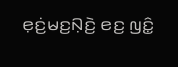ꤕ꤫ꤢꤦ꤬ꤗꤢ꤬ꤡ꤫ꤢꤧ꤬ ꤕꤢ꤬ ꤜꤢꤨ꤭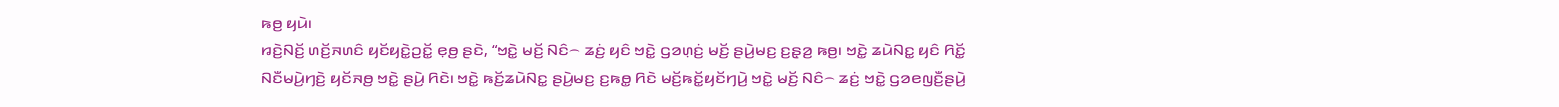ꤒꤥ꤬ ꤟꤣꤧ꤯
ꤙꤢꤧ꤬ꤡꤢꤩ꤬ ꤛꤢꤩ꤬ꤏꤛꤢꤨ ꤟꤢꤩꤟꤢꤧ꤭ꤑꤢꤩ꤭ ꤕ꤫ꤥ꤬ ꤔꤢꤧ, “ꤠꤢꤧ꤭ ꤗꤢꤩ꤬ ꤡꤢꤨ꤮ ꤘꤢꤦ꤬ ꤟꤢꤨ ꤠꤢꤧ꤭ ꤞꤤꤛ꤫ꤢꤦ꤬ ꤗꤢꤩ꤬ ꤔꤣꤧ꤬ꤗꤢ꤬ ꤢ꤬ꤔ꤫ꤤ꤬ ꤒꤥ꤬꤯ ꤠꤢꤧ꤭ ꤘꤣꤧꤡꤢ꤭ ꤟꤢꤨ ꤖꤢꤩ꤭ ꤡꤢꤪꤗꤣꤧ꤬ꤚꤢꤧ꤬ ꤟꤢꤩꤏꤥ꤬ ꤠꤢꤧ꤭ ꤔꤣꤧ꤬ ꤖꤢꤧ꤯ ꤠꤢꤧ꤭ ꤒꤢꤩ꤬ꤘꤣꤧꤡꤢ꤭ ꤔꤣꤧ꤬ꤗꤢ꤬ ꤢ꤬ꤒꤥ꤭ ꤖꤢꤧ ꤗꤢꤩ꤬ꤒꤢꤩ꤭ꤟꤢꤩꤚꤣꤧ꤬ ꤠꤢꤧ꤭ ꤗꤢꤩ꤬ ꤡꤢꤨ꤮ ꤘꤢꤦ꤬ ꤠꤢꤧ꤭ ꤞꤤꤕꤜꤢꤪ꤬ꤔꤣꤧ꤬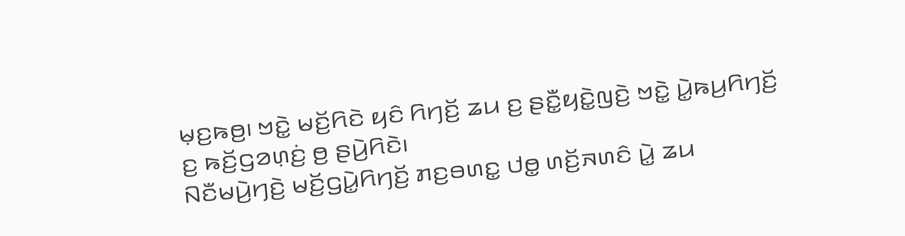ꤗ꤫ꤢ꤬ꤒꤥ꤬꤯ ꤠꤢꤧ꤭ ꤗꤢꤩ꤬ꤖꤢꤧ ꤟꤢꤨ ꤖꤚꤢꤩ꤬ ꤘꤣ ꤢ꤬ ꤔꤢꤪ꤭ꤟꤢꤧ꤭ꤜꤢꤧ꤬ ꤠꤢꤧ꤭ ꤣꤧ꤭ꤒꤣ꤬ꤖꤚꤢꤩ꤬ ꤢ꤬ ꤒꤢꤩ꤬ꤞꤤꤛ꤫ꤢꤦ꤬ ꤥ꤬ ꤔꤣꤧ꤬ꤖꤢꤧ꤯
ꤡꤢꤪꤗꤣꤧ꤬ꤚꤢꤧ꤬ ꤗꤢꤩ꤬ꤞꤣꤧ꤭ꤖꤚꤢꤩ꤬ ꤊꤢ꤬ꤋꤛꤢ꤭ ꤓꤥ꤭ ꤛꤢꤩ꤬ꤏꤛꤢꤨ ꤣꤧ꤭ ꤘꤣ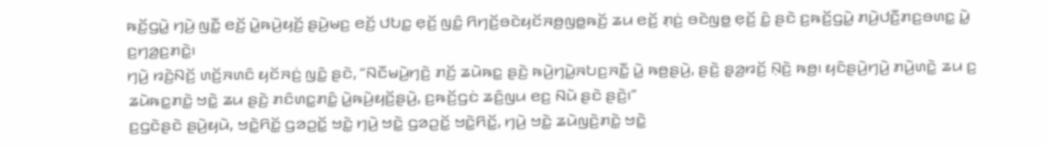ꤒꤢꤩ꤬ꤞꤣꤧ꤭ ꤚꤣꤧ꤬ ꤜꤢꤪ꤭ ꤕꤢꤩ꤬ ꤣꤧ꤭ꤒꤣꤧ꤬ꤟꤢꤩ꤬ ꤔꤣꤧ꤬ꤗꤢ꤬ ꤕꤢꤩ꤬ ꤓꤝꤢ꤭ ꤕ꤫ꤢꤩ꤬ ꤜꤢꤨ꤭ ꤖꤚꤢꤩ꤬ꤋꤢꤧꤟꤢꤩꤏꤥ꤬ꤜꤥ꤭ꤒꤢꤩ꤬ ꤘꤣ ꤕꤢꤩ꤬ ꤊ꤫ꤢꤦ꤬ ꤋꤢꤧꤜꤥ꤭ ꤕ꤫ꤢꤩ꤬ ꤢꤨ꤭ ꤔꤢꤧ ꤢ꤬ꤒꤢꤩ꤬ꤞꤣꤧ꤭ ꤊꤣꤧ꤬ꤓꤢꤪ꤬ꤊꤢ꤬ꤋꤛꤢ꤭ ꤣꤧ꤭ ꤢ꤬ꤚꤤ꤬ꤢ꤬ꤊꤢꤧ꤭꤯
ꤚꤣꤧ꤬ ꤙꤢꤧ꤬ꤡꤢꤩ꤬ ꤛꤢꤩ꤬ꤏꤛꤢꤨ ꤟꤢꤩꤏꤢꤦ꤬ ꤜꤢꤨ꤭ ꤔꤢꤧ, “ꤡꤢꤪꤗꤣꤧ꤬ꤚꤢꤧ꤬ ꤊꤢꤩ꤬ ꤘꤣꤧꤒꤢ꤭ ꤔꤢꤧ꤬ ꤒꤣꤧ꤬ꤚꤣꤧ꤭ꤏꤝꤢ꤬ꤏꤢꤪ꤭ ꤣꤧ꤭ ꤒꤥ꤬ꤔꤣꤧ꤬, ꤔꤢꤧ꤬ ꤔ꤫ꤤ꤬ꤙꤢꤩ꤬ ꤡ꤫ꤢꤧ꤬ ꤒꤥ꤬꤯ ꤟꤢꤨꤔꤣꤧ꤬ꤚꤣꤧ꤬ ꤊꤣꤧ꤬ꤛꤢꤧ꤭ ꤘꤣ ꤢ꤬ ꤘꤣꤧꤒꤢ꤭ꤊꤢꤧ꤭ ꤠꤢꤧ꤭ ꤘꤣ ꤔꤢꤧ꤬ ꤊꤢꤨꤛꤢ꤭ꤊꤢꤨ꤭ ꤣꤧ꤭ꤒꤣꤧ꤬ꤟꤢꤩ꤬ꤔꤣꤧ꤬, ꤢ꤬ꤒꤢꤩ꤬ꤞꤢꤦ ꤘꤢꤨ꤬ꤜꤣ ꤕꤢ꤬ ꤡꤣꤧ ꤔꤢꤧ ꤔꤢꤧ꤬꤯”
ꤢ꤬ꤞꤢꤧꤔꤢꤧ ꤔꤣꤧ꤬ꤟꤣꤧ, ꤠꤢꤧ꤭ꤖꤢꤩ꤭ ꤞꤤꤑꤢꤩ꤭ ꤠꤢꤧ꤭ ꤚꤣꤧ꤬ ꤠꤢꤧ꤭ ꤞꤤꤑꤢꤩ꤭ ꤠꤢꤧ꤭ꤖꤢꤩ꤭, ꤚꤣꤧ꤬ ꤠꤢꤧ꤭ ꤘꤣꤧꤜꤢꤧ꤬ꤊꤢꤧ꤭ ꤠꤢꤧ꤭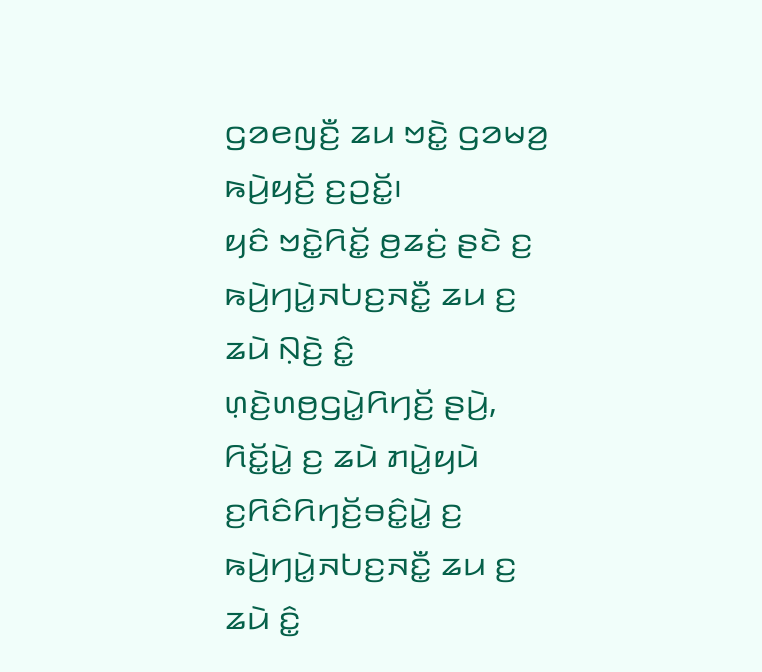ꤞꤤꤕꤜꤢꤪ꤬ ꤘꤣ ꤠꤢꤧ꤭ ꤞꤤꤗꤤ꤬ ꤒꤣꤧ꤬ꤟꤢꤩ꤬ ꤢ꤬ꤑꤢꤩ꤭꤯
ꤟꤢꤨ ꤠꤢꤧ꤭ꤖꤢꤩ꤭ ꤥ꤬ꤘꤢꤦ꤬ ꤔꤢꤧ ꤢ꤬ ꤒꤣꤧ꤬ꤚꤣꤧ꤭ꤏꤝꤢ꤬ꤏꤢꤪ꤭ ꤘꤣ ꤢ꤬ ꤘꤣꤧ ꤡ꤫ꤢꤧ꤬ ꤢꤨ꤭ ꤛ꤫ꤢꤧ꤬ꤛꤥ꤬ꤞꤣꤧ꤭ꤖꤚꤢꤩ꤬ ꤔꤣꤧ꤬, ꤖꤢꤩ꤭ꤣꤧ꤭ ꤢ꤬ ꤘꤣꤧ ꤊꤣꤧ꤭ꤟꤣꤧ ꤢ꤬ꤖꤢꤨꤖꤚꤢꤩ꤬ꤋꤢꤨ꤭ꤣꤧ꤭ ꤢ꤬ ꤒꤣꤧ꤬ꤚꤣꤧ꤭ꤏꤝꤢ꤬ꤏꤢꤪ꤭ ꤘꤣ ꤢ꤬ ꤘꤣꤧ ꤢꤨ꤭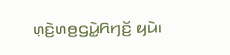ꤛ꤫ꤢꤧ꤬ꤛꤥ꤬ꤞꤣꤧ꤭ꤖꤚꤢꤩ꤬ ꤟꤣꤧ꤯